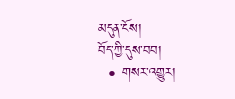མདུན་ངོས།
བོད་ཀྱི་དུས་བབ།
  • གསར་འགྱུར།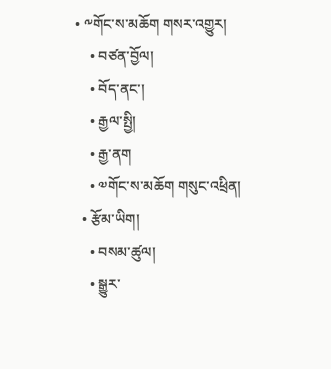• ༸གོང་ས་མཆོག གསར་འགྱུར།
    • བཙན་བྱོལ།
    • བོད་ནང་།
    • རྒྱལ་སྤྱི།
    • རྒྱ་ནག
    • ༧གོང་ས་མཆོག གསུང་འཕྲིན།
  • རྩོམ་ཡིག།
    • བསམ་ཚུལ།
    • སྒྱུར་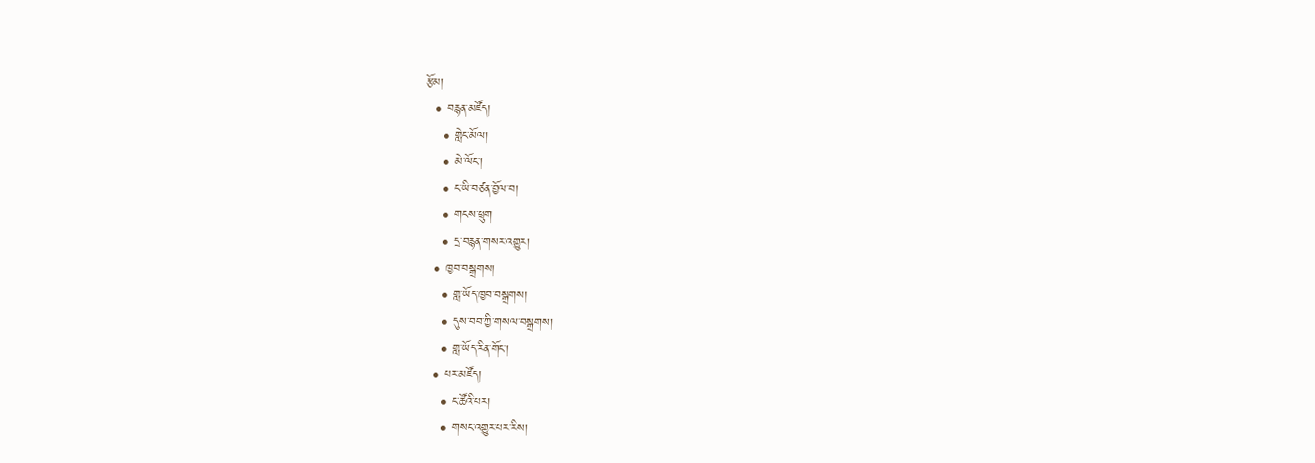རྩོམ།
  • བརྙན་མཛོད།
    • གླེང་མོལ།
    • མེ་ལོང་།
    • ང་ཡི་བཙན་བྱོལ་བ།
    • གངས་ཕྲུག
    • དྲ་བརྙན་གསར་འགྱུར།
  • ཁྱབ་བསྒྲགས།
    • གླ་ཡོད་ཁྱབ་བསྒྲགས།
    • དུས་བབ་ཀྱི་གསལ་བསྒྲགས།
    • གླ་ཡོད་རིན་གོང་།
  • པར་མཛོད།
    • ང་ཚོའི་པར།
    • གསང་འགྱུར་པར་རིས།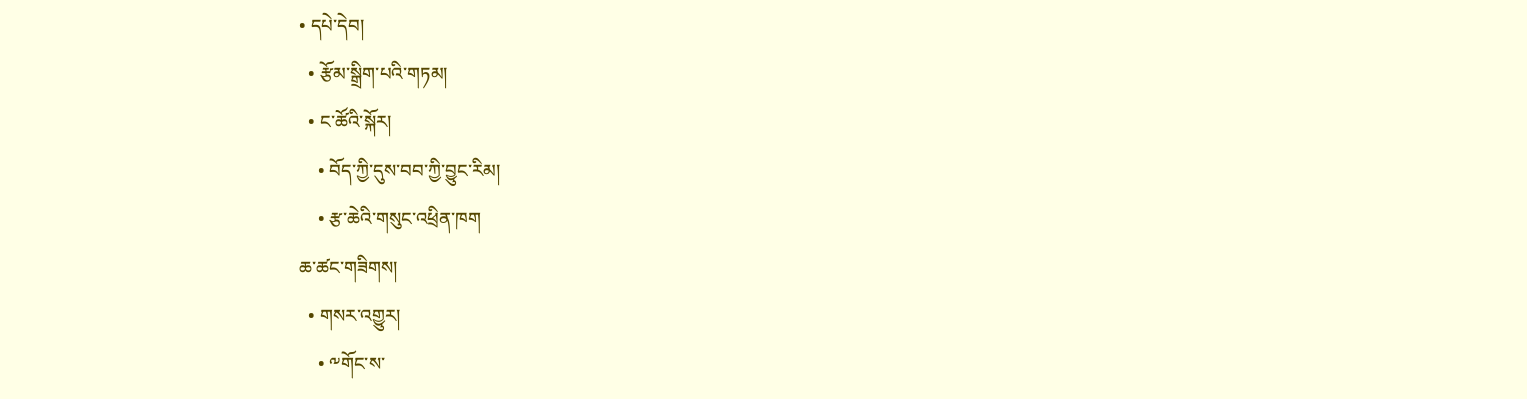• དཔེ་དེབ།
  • རྩོམ་སྒྲིག་པའི་གཏམ།
  • ང་ཚོའི་སྐོར།
    • བོད་ཀྱི་དུས་བབ་ཀྱི་བྱུང་རིམ།
    • རྩ་ཆེའི་གསུང་འཕྲིན་ཁག
ཆ་ཚང་གཟིགས།
  • གསར་འགྱུར།
    • ༸གོང་ས་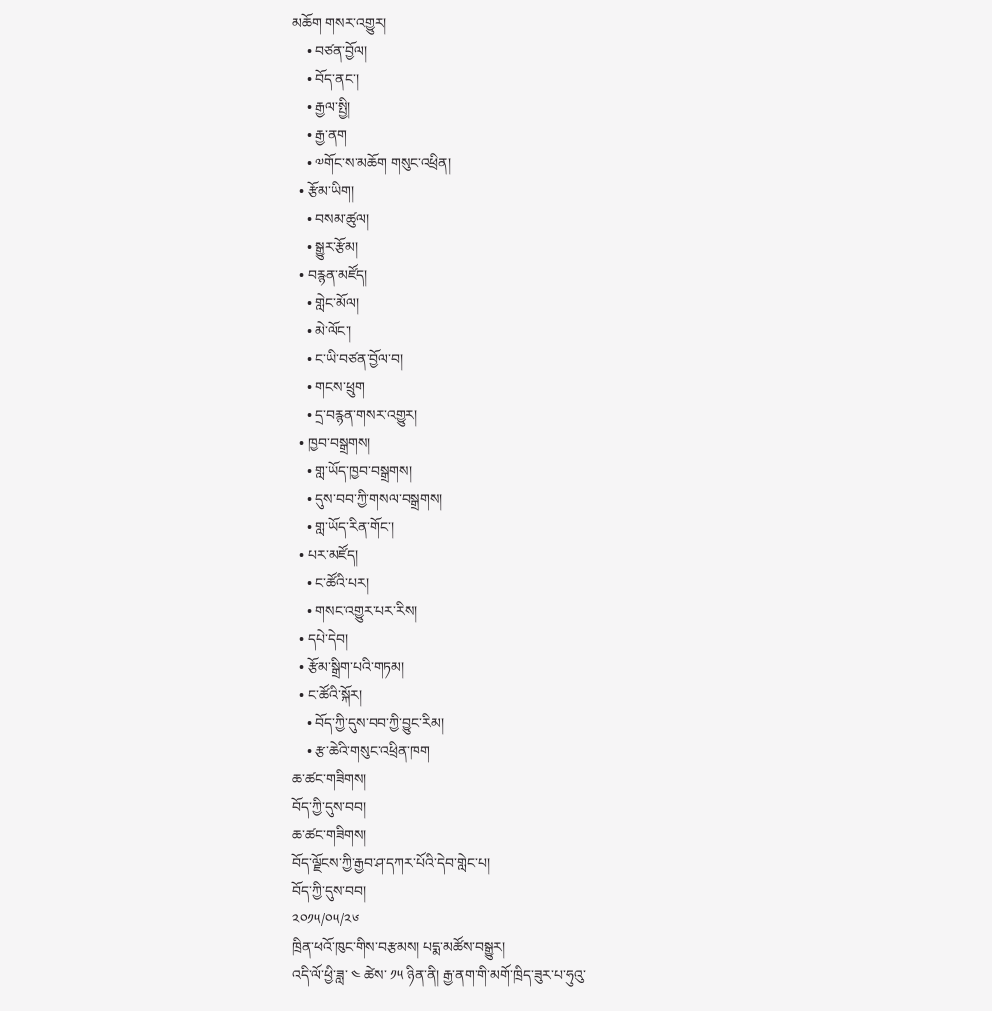མཆོག གསར་འགྱུར།
    • བཙན་བྱོལ།
    • བོད་ནང་།
    • རྒྱལ་སྤྱི།
    • རྒྱ་ནག
    • ༧གོང་ས་མཆོག གསུང་འཕྲིན།
  • རྩོམ་ཡིག།
    • བསམ་ཚུལ།
    • སྒྱུར་རྩོམ།
  • བརྙན་མཛོད།
    • གླེང་མོལ།
    • མེ་ལོང་།
    • ང་ཡི་བཙན་བྱོལ་བ།
    • གངས་ཕྲུག
    • དྲ་བརྙན་གསར་འགྱུར།
  • ཁྱབ་བསྒྲགས།
    • གླ་ཡོད་ཁྱབ་བསྒྲགས།
    • དུས་བབ་ཀྱི་གསལ་བསྒྲགས།
    • གླ་ཡོད་རིན་གོང་།
  • པར་མཛོད།
    • ང་ཚོའི་པར།
    • གསང་འགྱུར་པར་རིས།
  • དཔེ་དེབ།
  • རྩོམ་སྒྲིག་པའི་གཏམ།
  • ང་ཚོའི་སྐོར།
    • བོད་ཀྱི་དུས་བབ་ཀྱི་བྱུང་རིམ།
    • རྩ་ཆེའི་གསུང་འཕྲིན་ཁག
ཆ་ཚང་གཟིགས།
བོད་ཀྱི་དུས་བབ།
ཆ་ཚང་གཟིགས།
བོད་ལྗོངས་ཀྱི་རྒྱབ་ཤ་དཀར་པོའི་དེབ་གླེང་པ།
བོད་ཀྱི་དུས་བབ།
༢༠༡༥/༠༥/༢༦
ཁྲིན་ཕའོ་ཁུང་གིས་བརྩམས། པདྨ་མཚོས་བསྒྱུར།
འདི་ལོ་ཕྱི་ཟླ་ ༤ ཚེས་ ༡༥ ཉིན་ནི། རྒྱ་ནག་གི་མགོ་ཁྲིད་ཟུར་པ་ཧུའུ་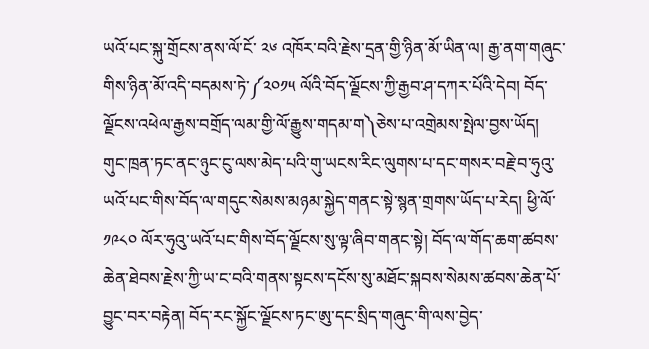ཡའོ་པང་སྐུ་གྲོངས་ནས་ལོ་ངོ་ ༢༦ འཁོར་བའི་རྗེས་དྲན་གྱི་ཉིན་མོ་ཡིན་ལ། རྒྱ་ནག་གཞུང་གིས་ཉིན་མོ་འདི་བདམས་ཏེ་༼༢༠༡༥ ལོའི་བོད་ལྗོངས་ཀྱི་རྒྱབ་ཤ་དཀར་པོའི་དེབ། བོད་ལྗོངས་འཕེལ་རྒྱས་བགྲོད་ལམ་གྱི་ལོ་རྒྱུས་གདམ་ག༽ཅེས་པ་འགྲེམས་སྤེལ་བྱས་ཡོད།
གུང་ཁྲན་ཏང་ནང་ཉུང་ངུ་ལས་མེད་པའི་གུ་ཡངས་རིང་ལུགས་པ་དང་གསར་བརྗེ་བ་ཧུའུ་ཡའོ་པང་གིས་བོད་ལ་གདུང་སེམས་མཉམ་སྐྱེད་གནང་སྟེ་སྙན་གྲགས་ཡོད་པ་རེད། ཕྱི་ལོ་ ༡༩༨༠ ལོར་ཧུའུ་ཡའོ་པང་གིས་བོད་ལྗོངས་སུ་ལྟ་ཞིབ་གནང་སྟེ། བོད་ལ་གོད་ཆག་ཚབས་ཆེན་ཐེབས་རྗེས་ཀྱི་ཡ་ང་བའི་གནས་སྟངས་དངོས་སུ་མཐོང་སྐབས་སེམས་ཚབས་ཆེན་པོ་བྱུང་བར་བརྟེན། བོད་རང་སྐྱོང་ལྗོངས་ཏང་ཨུ་དང་སྲིད་གཞུང་གི་ལས་བྱེད་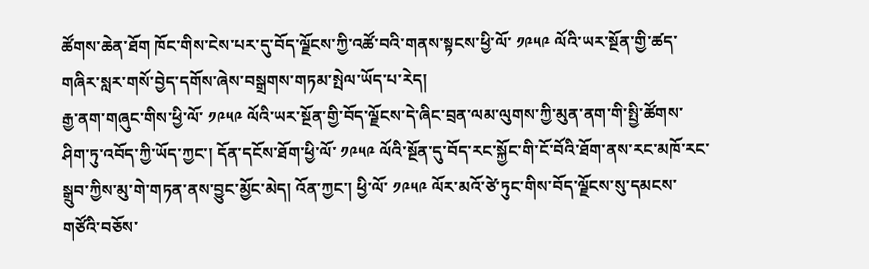ཚོགས་ཆེན་ཐོག ཁོང་གིས་ངེས་པར་དུ་བོད་ལྗོངས་ཀྱི་འཚོ་བའི་གནས་སྟངས་ཕྱི་ལོ་ ༡༩༥༩ ལོའི་ཡར་སྔོན་གྱི་ཚད་གཞིར་སླར་གསོ་བྱེད་དགོས་ཞེས་བསྒྲགས་གཏམ་སྤེལ་ཡོད་པ་རེད།
རྒྱ་ནག་གཞུང་གིས་ཕྱི་ལོ་ ༡༩༥༩ ལོའི་ཡར་སྔོན་གྱི་བོད་ལྗོངས་དེ་ཞིང་བྲན་ལམ་ལུགས་ཀྱི་མུན་ནག་གི་སྤྱི་ཚོགས་ཤིག་ཏུ་འབོད་ཀྱི་ཡོད་ཀྱང་། དོན་དངོས་ཐོག་ཕྱི་ལོ་ ༡༩༥༩ ལོའི་སྔོན་དུ་བོད་རང་སྐྱོང་གི་ངོ་བོའི་ཐོག་ནས་རང་མཁོ་རང་སྒྲུབ་ཀྱིས་མུ་གེ་གཏན་ནས་བྱུང་མྱོང་མེད། འོན་ཀྱང་། ཕྱི་ལོ་ ༡༩༥༩ ལོར་མའོ་ཙེ་ཏུང་གིས་བོད་ལྗོངས་སུ་དམངས་གཙོའི་བཅོས་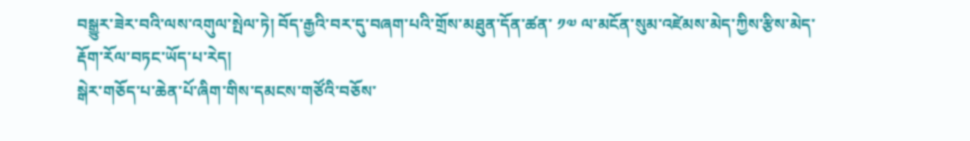བསྒྱུར་ཟེར་བའི་ལས་འགུལ་སྤེལ་ཏེ། བོད་རྒྱའི་བར་དུ་བཞག་པའི་གྲོས་མཐུན་དོན་ཚན་ ༡༧ ལ་མངོན་སུམ་འཛེམས་མེད་ཀྱིས་རྩིས་མེད་རྡོག་རོལ་བཏང་ཡོད་པ་རེད།
སྒེར་གཅོད་པ་ཆེན་པོ་ཞིག་གིས་དམངས་གཙོའི་བཅོས་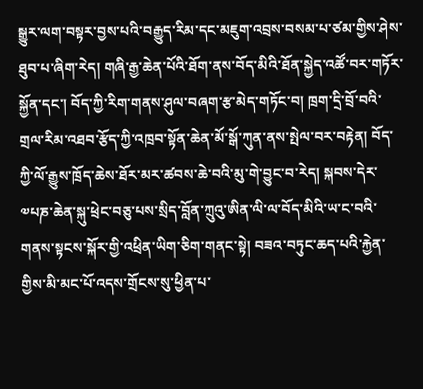སྒྱུར་ལག་བསྟར་བྱས་པའི་བརྒྱུད་རིམ་དང་མཇུག་འབྲས་བསམ་པ་ཙམ་གྱིས་ཤེས་ཐུབ་པ་ཞིག་རེད། གཞི་རྒྱ་ཆེན་པོའི་ཐོག་ནས་བོད་མིའི་ཐོན་སྐྱེད་འཚོ་བར་གཏོར་སྐྱོན་དང་། བོད་ཀྱི་རིག་གནས་ཤུལ་བཞག་རྩ་མེད་གཏོང་བ། ཁྲག་དྲི་བྲོ་བའི་གྲལ་རིམ་འཐབ་རྩོད་ཀྱི་འཁྲབ་སྟོན་ཆེན་མོ་སྒོ་ཀུན་ནས་སྤེལ་བར་བརྟེན། བོད་ཀྱི་ལོ་རྒྱུས་ཁྲོད་ཆེས་ཐོར་མར་ཚབས་ཆེ་བའི་མུ་གེ་བྱུང་བ་རེད། སྐབས་དེར་༧པཎ་ཆེན་སྐུ་ཕྲེང་བཅུ་པས་སྲིད་བློན་ཀྲུའུ་ཨིན་ལི་ལ་བོད་མིའི་ཡ་ང་བའི་གནས་སྟངས་སྐོར་གྱི་འཕྲིན་ཡིག་ཅིག་གནང་སྟེ། བཟའ་བཏུང་ཆད་པའི་རྐྱེན་གྱིས་མི་མང་པོ་འདས་གྲོངས་སུ་ཕྱིན་པ་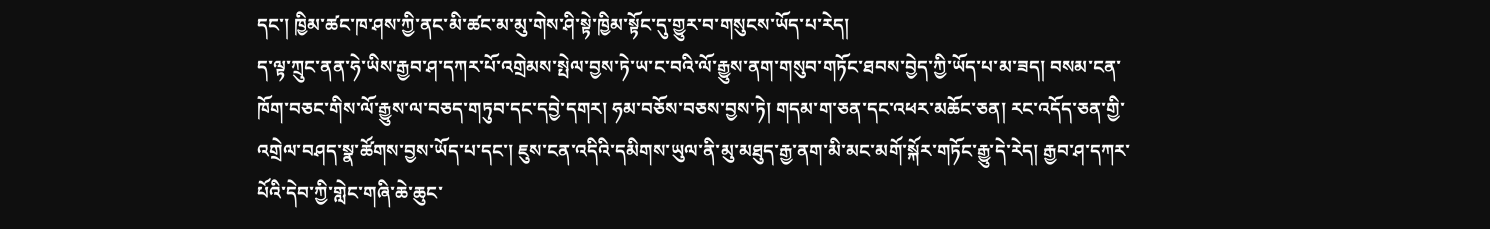དང་། ཁྱིམ་ཚང་ཁ་ཤས་ཀྱི་ནང་མི་ཚང་མ་མུ་གེས་ཤི་སྟེ་ཁྱིམ་སྟོང་དུ་གྱུར་བ་གསུངས་ཡོད་པ་རེད།
ད་ལྟ་ཀྲུང་ནན་ཧེ་ཡིས་རྒྱབ་ཤ་དཀར་པོ་འགྲེམས་སྤེལ་བྱས་ཏེ་ཡ་ང་བའི་ལོ་རྒྱུས་ནག་གསུབ་གཏོང་ཐབས་བྱེད་ཀྱི་ཡོད་པ་མ་ཟད། བསམ་ངན་ཁོག་བཅང་གིས་ལོ་རྒྱུས་ལ་བཅད་གཏུབ་དང་དབྱེ་དགར། ཧམ་བཅོས་བཅས་བྱས་ཏེ། གདམ་ག་ཅན་དང་འཕར་མཆོང་ཅན། རང་འདོད་ཅན་གྱི་འགྲེལ་བཤད་སྣ་ཚོགས་བྱས་ཡོད་པ་དང་། ཇུས་ངན་འདིའི་དམིགས་ཡུལ་ནི་མུ་མཐུད་རྒྱ་ནག་མི་མང་མགོ་སྐོར་གཏོང་རྒྱུ་དེ་རེད། རྒྱབ་ཤ་དཀར་པོའི་དེབ་ཀྱི་གླེང་གཞི་ཆེ་ཆུང་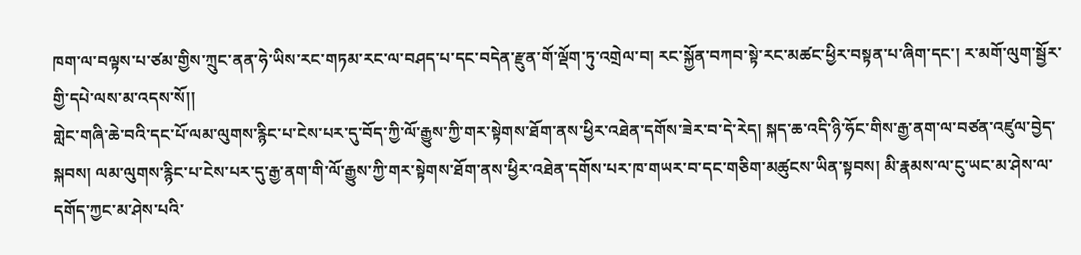ཁག་ལ་བལྟས་པ་ཙམ་གྱིས་ཀྲུང་ནན་ཧེ་ཡིས་རང་གཏམ་རང་ལ་བཤད་པ་དང་བདེན་རྫུན་གོ་ལྡོག་ཏུ་འགྲེལ་བ། རང་སྐྱོན་བཀབ་སྟེ་རང་མཚང་ཕྱིར་བསྟན་པ་ཞིག་དང་། ར་མགོ་ལུག་སྦྱོར་གྱི་དཔེ་ལས་མ་འདས་སོ།།
གླེང་གཞི་ཆེ་བའི་དང་པོ་ལམ་ལུགས་རྙིང་པ་ངེས་པར་དུ་བོད་ཀྱི་ལོ་རྒྱུས་ཀྱི་གར་སྟེགས་ཐོག་ནས་ཕྱིར་འཐེན་དགོས་ཟེར་བ་དེ་རེད། སྐད་ཆ་འདི་ཉི་ཧོང་གིས་རྒྱ་ནག་ལ་བཙན་འཛུལ་བྱེད་སྐབས། ལམ་ལུགས་རྙིང་པ་ངེས་པར་དུ་རྒྱ་ནག་གི་ལོ་རྒྱུས་ཀྱི་གར་སྟེགས་ཐོག་ནས་ཕྱིར་འཐེན་དགོས་པར་ཁ་གཡར་བ་དང་གཅིག་མཚུངས་ཡིན་སྟབས། མི་རྣམས་ལ་ངུ་ཡང་མ་ཤེས་ལ་དགོད་ཀྱང་མ་ཤེས་པའི་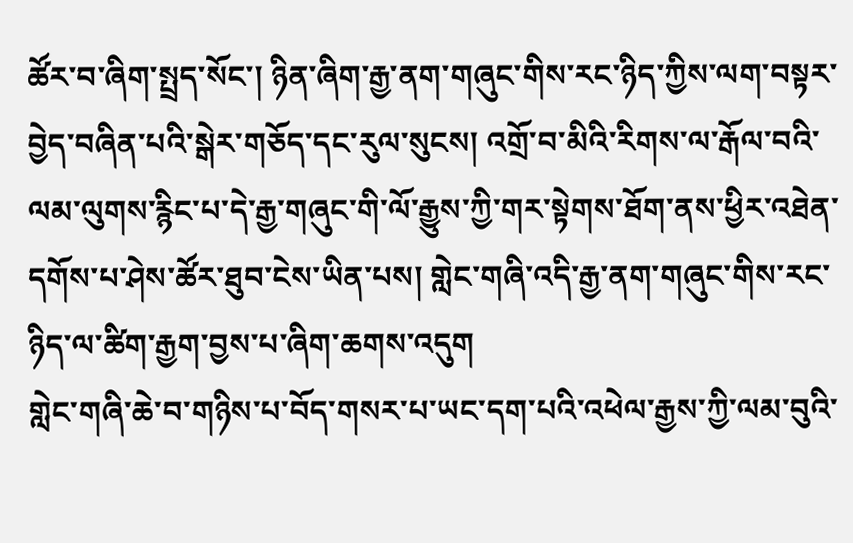ཚོར་བ་ཞིག་སྤྲད་སོང་། ཉིན་ཞིག་རྒྱ་ནག་གཞུང་གིས་རང་ཉིད་ཀྱིས་ལག་བསྟར་བྱེད་བཞིན་པའི་སྒེར་གཅོད་དང་རུལ་སུངས། འགྲོ་བ་མིའི་རིགས་ལ་རྒོལ་བའི་ལམ་ལུགས་རྙིང་པ་དེ་རྒྱ་གཞུང་གི་ལོ་རྒྱུས་ཀྱི་གར་སྟེགས་ཐོག་ནས་ཕྱིར་འཐེན་དགོས་པ་ཤེས་ཚོར་ཐུབ་ངེས་ཡིན་པས། གླེང་གཞི་འདི་རྒྱ་ནག་གཞུང་གིས་རང་ཉིད་ལ་ཚིག་རྒྱག་བྱས་པ་ཞིག་ཆགས་འདུག
གླེང་གཞི་ཆེ་བ་གཉིས་པ་བོད་གསར་པ་ཡང་དག་པའི་འཕེལ་རྒྱས་ཀྱི་ལམ་བུའི་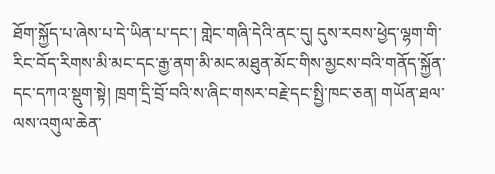ཐོག་སྐྱོད་པ་ཞེས་པ་དེ་ཡིན་པ་དང་། གླེང་གཞི་དེའི་ནང་དུ། དུས་རབས་ཕྱེད་ལྷག་གི་རིང་བོད་རིགས་མི་མང་དང་རྒྱ་ནག་མི་མང་མཐུན་མོང་གིས་མྱངས་བའི་གནོད་སྐྱོན་དང་དཀའ་སྡུག་སྟེ། ཁྲག་དྲི་བྲོ་བའི་ས་ཞིང་གསར་བརྗེ་དང་སྤྱི་ཁང་ཅན། གཡོན་ཐལ་ལས་འགུལ་ཆེན་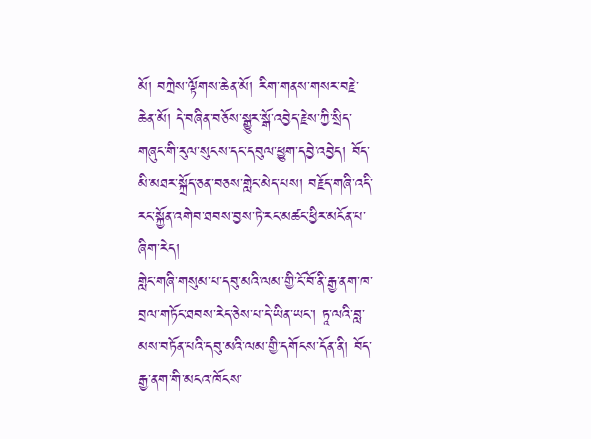མོ། བཀྲེས་ལྟོགས་ཆེན་མོ། རིག་གནས་གསར་བརྗེ་ཆེན་མོ། དེ་བཞིན་བཅོས་སྒྱུར་སྒོ་འབྱེད་རྗེས་ཀྱི་སྲིད་གཞུང་གི་རུལ་སུངས་དང་དབུལ་ཕྱུག་དབྱེ་འབྱེད། བོད་མི་མཐར་སྐྲོད་ཅན་བཅས་གླེང་མེད་པས། བརྗོད་གཞི་འདི་རང་སྐྱོན་འགེབ་ཐབས་བྱས་ཏེ་རང་མཚང་ཕྱིར་མངོན་པ་ཞིག་རེད།
གླེང་གཞི་གསུམ་པ་དབུ་མའི་ལམ་གྱི་ངོ་བོ་ནི་རྒྱ་ནག་ཁ་བྲལ་གཏོང་ཐབས་རེད་ཅེས་པ་དེ་ཡིན་ཡང་། ཏཱ་ལའི་བླ་མས་བཏོན་པའི་དབུ་མའི་ལམ་གྱི་དགོངས་དོན་ནི། བོད་རྒྱ་ནག་གི་མངའ་ཁོངས་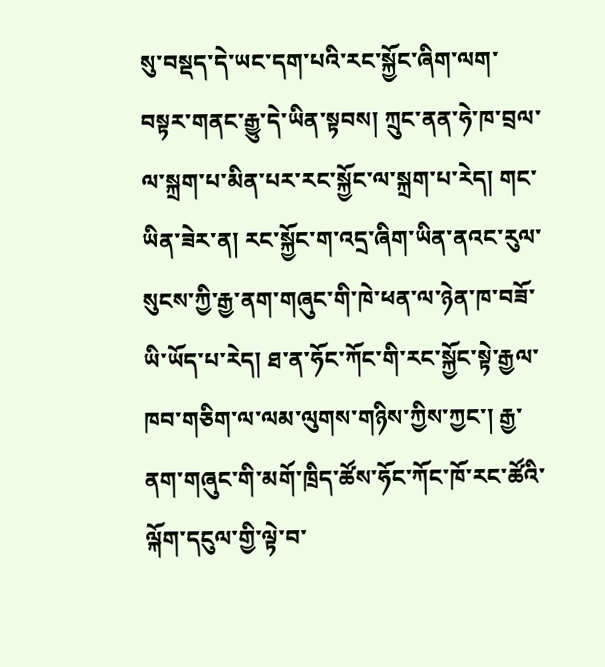སུ་བསྡད་དེ་ཡང་དག་པའི་རང་སྐྱོང་ཞིག་ལག་བསྟར་གནང་རྒྱུ་དེ་ཡིན་སྟབས། ཀྲུང་ནན་ཧེ་ཁ་བྲལ་ལ་སྐྲག་པ་མིན་པར་རང་སྐྱོང་ལ་སྐྲག་པ་རེད། གང་ཡིན་ཟེར་ན། རང་སྐྱོང་ག་འདྲ་ཞིག་ཡིན་ནའང་རུལ་སུངས་ཀྱི་རྒྱ་ནག་གཞུང་གི་ཁེ་ཕན་ལ་ཉེན་ཁ་བཟོ་ཡི་ཡོད་པ་རེད། ཐ་ན་ཧོང་ཀོང་གི་རང་སྐྱོང་སྟེ་རྒྱལ་ཁབ་གཅིག་ལ་ལམ་ལུགས་གཉིས་ཀྱིས་ཀྱང་། རྒྱ་ནག་གཞུང་གི་མགོ་ཁྲིད་ཚོས་ཧོང་ཀོང་ཁོ་རང་ཚོའི་ལྐོག་དངུལ་གྱི་ལྟེ་བ་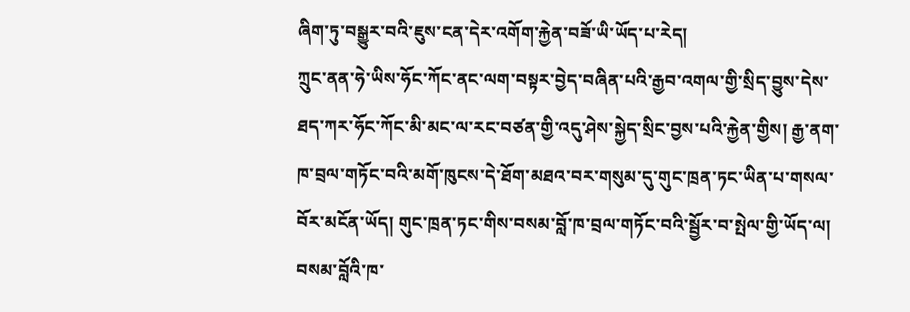ཞིག་ཏུ་བསྒྱུར་བའི་ཇུས་ངན་དེར་འགོག་རྐྱེན་བཟོ་ཡི་ཡོད་པ་རེད།
ཀྲུང་ནན་ཧེ་ཡིས་ཧོང་ཀོང་ནང་ལག་བསྟར་བྱེད་བཞིན་པའི་རྒྱབ་འགལ་གྱི་སྲིད་བྱུས་དེས་ཐད་ཀར་ཧོང་ཀོང་མི་མང་ལ་རང་བཙན་གྱི་འདུ་ཤེས་སྐྱེད་སྲིང་བྱས་པའི་རྐྱེན་གྱིས། རྒྱ་ནག་ཁ་བྲལ་གཏོང་བའི་མགོ་ཁུངས་དེ་ཐོག་མཐའ་བར་གསུམ་དུ་གུང་ཁྲན་ཏང་ཡིན་པ་གསལ་བོར་མངོན་ཡོད། གུང་ཁྲན་ཏང་གིས་བསམ་བློ་ཁ་བྲལ་གཏོང་བའི་སྦྱོར་བ་སྤེལ་གྱི་ཡོད་ལ། བསམ་བློའི་ཁ་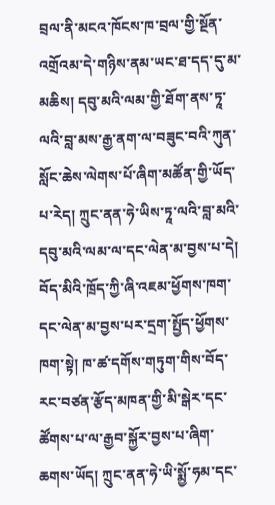བྲལ་ནི་མངའ་ཁོངས་ཁ་བྲལ་གྱི་སྔོན་འགྲོའམ་དེ་གཉིས་ནམ་ཡང་ཐ་དད་དུ་མ་མཆིས། དབུ་མའི་ལམ་གྱི་ཐོག་ནས་ཏཱ་ལའི་བླ་མས་རྒྱ་ནག་ལ་བཟུང་བའི་ཀུན་སློང་ཆེས་ལེགས་པོ་ཞིག་མཚོན་གྱི་ཡོད་པ་རེད། ཀྲུང་ནན་ཧེ་ཡིས་ཏཱ་ལའི་བླ་མའི་དབུ་མའི་ལམ་ལ་དང་ལེན་མ་བྱས་པ་དེ། བོད་མིའི་ཁྲོད་ཀྱི་ཞི་འཇམ་ཕྱོགས་ཁག་དང་ལེན་མ་བྱས་པར་དྲག་སྤྱོད་ཕྱོགས་ཁག་སྟེ། ཁ་ཚ་དགོས་གཏུག་གིས་བོད་རང་བཙན་རྩོད་མཁན་གྱི་མི་སྒེར་དང་ཚོགས་པ་ལ་རྒྱབ་སྐྱོར་བྱས་པ་ཞིག་ཆགས་ཡོད། ཀྲུང་ནན་ཧེ་ཡི་སྨྱོ་ཧམ་དང་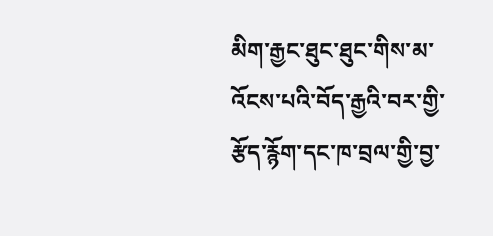མིག་རྒྱང་ཐུང་ཐུང་གིས་མ་འོངས་པའི་བོད་རྒྱའི་བར་གྱི་རྩོད་རྙོག་དང་ཁ་བྲལ་གྱི་བྱ་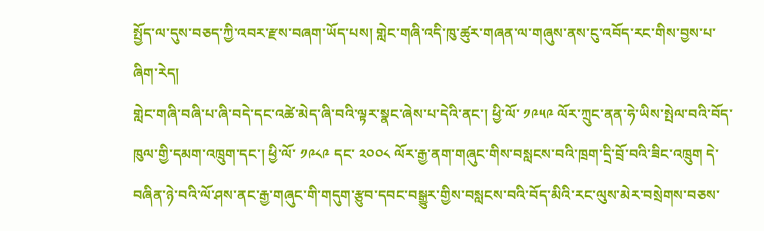སྤྱོད་ལ་དུས་བཅད་ཀྱི་འབར་རྫས་བཞག་ཡོད་པས། གླེང་གཞི་འདི་ཁུ་ཚུར་གཞན་ལ་གཞུས་ནས་ངུ་འབོད་རང་གིས་བྱས་པ་ཞིག་རེད།
གླེང་གཞི་བཞི་པ་ཞི་བདེ་དང་འཚེ་མེད་ཞི་བའི་ལྟར་སྣང་ཞེས་པ་དེའི་ནང་། ཕྱི་ལོ་ ༡༩༥༩ ལོར་ཀྲུང་ནན་ཧེ་ཡིས་སྤེལ་བའི་བོད་ཁུལ་གྱི་དམག་འཁྲུག་དང་། ཕྱི་ལོ་ ༡༩༨༩ དང་ ༢༠༠༨ ལོར་རྒྱ་ནག་གཞུང་གིས་བསླངས་བའི་ཁྲག་དྲི་བྲོ་བའི་ཟིང་འཁྲུག དེ་བཞིན་ཉེ་བའི་ལོ་ཤས་ནང་རྒྱ་གཞུང་གི་གདུག་རྩུབ་དབང་བསྒྱུར་གྱིས་བསླངས་བའི་བོད་མིའི་རང་ལུས་མེར་བསྲེགས་བཅས་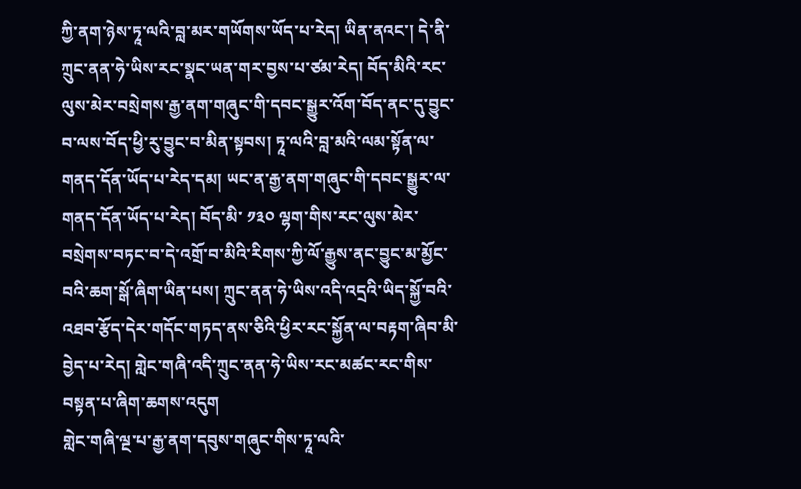ཀྱི་ནག་ཉེས་ཏཱ་ལའི་བླ་མར་གཡོགས་ཡོད་པ་རེད། ཡིན་ནའང་། དེ་ནི་ཀྲུང་ནན་ཧེ་ཡིས་རང་སྣང་ཡན་གར་བྱས་པ་ཙམ་རེད། བོད་མིའི་རང་ལུས་མེར་བསྲེགས་རྒྱ་ནག་གཞུང་གི་དབང་སྒྱུར་འོག་བོད་ནང་དུ་བྱུང་བ་ལས་བོད་ཕྱི་རུ་བྱུང་བ་མིན་སྟབས། ཏཱ་ལའི་བླ་མའི་ལམ་སྟོན་ལ་གནད་དོན་ཡོད་པ་རེད་དམ། ཡང་ན་རྒྱ་ནག་གཞུང་གི་དབང་སྒྱུར་ལ་གནད་དོན་ཡོད་པ་རེད། བོད་མི་ ༡༣༠ ལྷག་གིས་རང་ལུས་མེར་བསྲེགས་བཏང་བ་དེ་འགྲོ་བ་མིའི་རིགས་ཀྱི་ལོ་རྒྱུས་ནང་བྱུང་མ་མྱོང་བའི་ཆག་སྒོ་ཞིག་ཡིན་པས། ཀྲུང་ནན་ཧེ་ཡིས་འདི་འདྲའི་ཡིད་སྐྱོ་བའི་འཐབ་རྩོད་དེར་གདོང་གཏད་ནས་ཅིའི་ཕྱིར་རང་སྐྱོན་ལ་བརྟག་ཞིབ་མི་བྱེད་པ་རེད། གླེང་གཞི་འདི་ཀྲུང་ནན་ཧེ་ཡིས་རང་མཚང་རང་གིས་བསྟན་པ་ཞིག་ཆགས་འདུག
གླེང་གཞི་ལྔ་པ་རྒྱ་ནག་དབུས་གཞུང་གིས་ཏཱ་ལའི་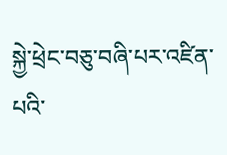སྐྱེ་ཕྲེང་བཅུ་བཞི་པར་འཛིན་པའི་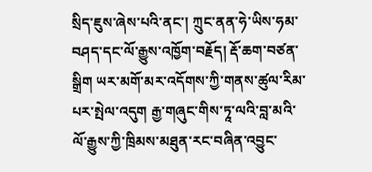སྲིད་ཇུས་ཞེས་པའི་ནང་། ཀྲུང་ནན་ཧེ་ཡིས་ཧམ་བཤད་དང་ལོ་རྒྱུས་འཁྱོག་བརྗོད། རྡོ་ཆག་བཙན་སྒྲིག ཡར་མགོ་མར་འདོགས་ཀྱི་གནས་ཚུལ་རིམ་པར་སྤེལ་འདུག རྒྱ་གཞུང་གིས་ཏཱ་ལའི་བླ་མའི་ལོ་རྒྱུས་ཀྱི་ཁྲིམས་མཐུན་རང་བཞིན་འབྱུང་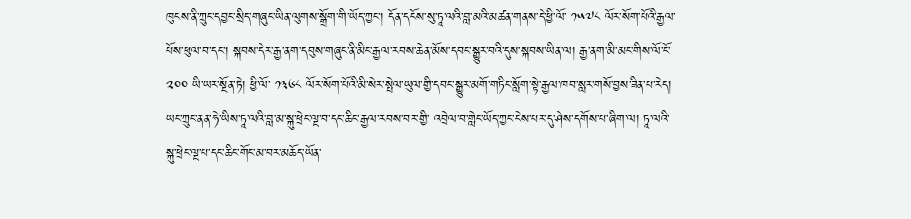ཁུངས་ནི་ཀྲུང་དབྱང་སྲིད་གཞུང་ཡིན་ལུགས་སྒྲོག་གི་ཡོད་ཀྱང་། དོན་དངོས་སུ་ཏཱ་ལའི་བླ་མའི་མཚན་གནས་དེ་ཕྱི་ལོ་ ༡༥༧༨ ལོར་སོག་པོའི་རྒྱལ་པོས་ཕུལ་བ་དང་། སྐབས་དེར་རྒྱ་ནག་དབུས་གཞུང་ནི་མིང་རྒྱལ་རབས་ཆེན་མོས་དབང་སྒྱུར་བའི་དུས་སྐབས་ཡིན་ལ། རྒྱ་ནག་མི་མང་གིས་ལོ་ངོ་ ༢༠༠ ཡི་ཡར་སྔོན་ཏེ། ཕྱི་ལོ་ ༡༣༦༨ ལོར་སོག་པོའི་མི་སེར་སྤེལ་ཡུལ་གྱི་དབང་སྒྱུར་མགོ་གཏིང་སློག་སྟེ་རྒྱལ་ཁབ་སླར་གསོ་བྱས་ཟིན་པ་རེད།
ཡང་ཀྲུང་ནན་ཧེ་ཡིས་ཏཱ་ལའི་བླ་མ་སྐུ་ཕྲེང་ལྔ་བ་དང་ཆིང་རྒྱལ་རབས་བར་གྱི་ འབྲེལ་བ་གླེང་ཡོད་ཀྱང་ངེས་པར་དུ་ཤེས་དགོས་པ་ཞིག་ལ། ཏཱ་ལའི་སྐུ་ཕྲེང་ལྔ་པ་དང་ཆིང་གོང་མ་བར་མཆོད་ཡོན་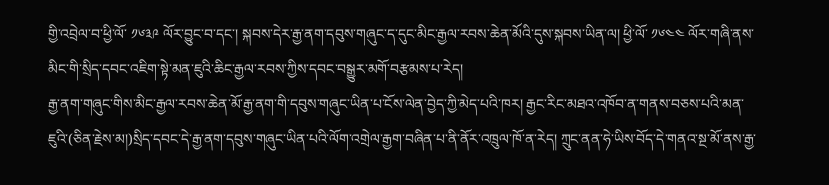གྱི་འབྲེལ་བ་ཕྱི་ལོ་ ༡༦༣༩ ལོར་བྱུང་བ་དང་། སྐབས་དེར་རྒྱ་ནག་དབུས་གཞུང་ད་དུང་མིང་རྒྱལ་རབས་ཆེན་མོའི་དུས་སྐབས་ཡིན་ལ། ཕྱི་ལོ་ ༡༦༤༤ ལོར་གཞི་ནས་མིང་གི་སྲིད་དབང་འཇིག་སྟེ་མན་ཇུའི་ཆིང་རྒྱལ་རབས་ཀྱིས་དབང་བསྒྱུར་མགོ་བརྩམས་པ་རེད།
རྒྱ་ནག་གཞུང་གིས་མིང་རྒྱལ་རབས་ཆེན་མོ་རྒྱ་ནག་གི་དབུས་གཞུང་ཡིན་པ་ངོས་ལེན་བྱེད་ཀྱི་མེད་པའི་ཁར། རྒྱང་རིང་མཐའ་འཁོབ་ན་གནས་བཅས་པའི་མན་ཇུའི་(ཅིན་རྗེས་མ།)སྲིད་དབང་དེ་རྒྱ་ནག་དབུས་གཞུང་ཡིན་པའི་ལོག་འགྲེལ་རྒྱག་བཞིན་པ་ནི་ནོར་འཁྲུལ་ཁོ་ན་རེད། ཀྲུང་ནན་ཧེ་ཡིས་བོད་དེ་གནའ་སྔ་མོ་ནས་རྒྱ་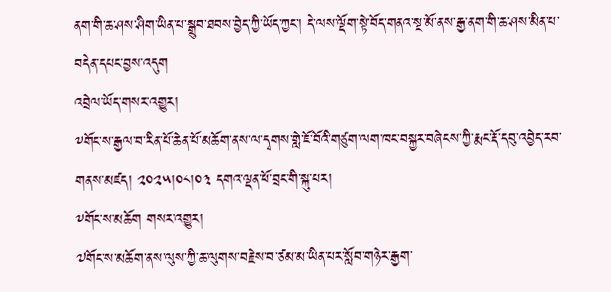ནག་གི་ཆ་ཤས་ཤིག་ཡིན་པ་སྒྲུབ་ཐབས་བྱེད་ཀྱི་ཡོད་ཀྱང་། དེ་ལས་ལྡོག་སྟེ་བོད་གནའ་སྔ་མོ་ནས་རྒྱ་ནག་གི་ཆ་ཤས་མིན་པ་བདེན་དཔང་བྱས་འདུག
འབྲེལ་ཡོད་གསར་འགྱུར།
༸གོང་ས་རྒྱལ་བ་རིན་པོ་ཆེན་པོ་མཆོག་ནས་ལ་དྭགས་གླེ་ཇོ་བོའི་གཙུག་ལག་ཁང་བསྐྱར་བཞེངས་ཀྱི་རྨང་རྡོ་དབུ་འབྱེད་རབ་གནས་མཛད། ༢༠༢༥།༠༨།༠༣ དགའ་ལྡན་ཕོ་བྲང་གི་སྐུ་པར།
༸གོང་ས་མཆོག གསར་འགྱུར།
༧གོང་ས་མཆོག་ནས་ལུས་ཀྱི་ཆ་ལུགས་བརྗེས་བ་ཙམ་མ་ཡིན་པར་སློབ་གཉེར་རྒྱག་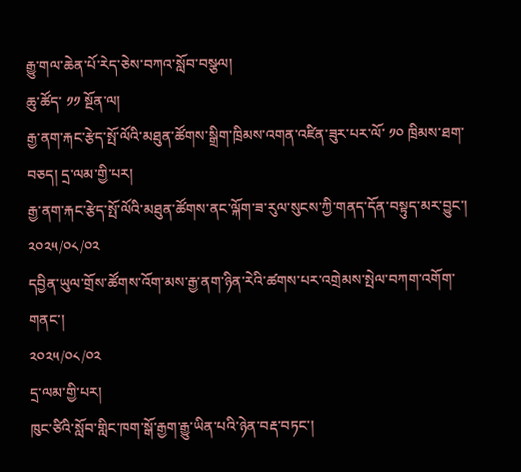རྒྱུ་གལ་ཆེན་པོ་རེད་ཅེས་བཀའ་སློབ་བསྩལ།
ཆུ་ཚོད་ ༡༡ སྔོན་ལ།
རྒྱ་ནག་རྐང་རྩེད་སྤོ་ལོའི་མཐུན་ཚོགས་སྒྲིག་ཁྲིམས་འགན་འཛིན་ཟུར་པར་ལོ་ ༡༠ ཁྲིམས་ཐག་བཅད། དྲ་ལམ་གྱི་པར།
རྒྱ་ནག་རྐང་རྩེད་སྤོ་ལོའི་མཐུན་ཚོགས་ནང་ལྐོག་ཟ་རུལ་སུངས་ཀྱི་གནད་དོན་བསྟུད་མར་བྱུང་།
༢༠༢༥/༠༨/༠༢
དབྱིན་ཡུལ་གྲོས་ཚོགས་འོག་མས་རྒྱ་ནག་ཉིན་རེའི་ཚགས་པར་འགྲེམས་སྤེལ་བཀག་འགོག་གནང་།
༢༠༢༥/༠༨/༠༢
དྲ་ལམ་གྱི་པར།
ཁུང་ཙིའི་སློབ་གླིང་ཁག་སྒོ་རྒྱག་རྒྱུ་ཡིན་པའི་ཉེན་བརྡ་བཏང་།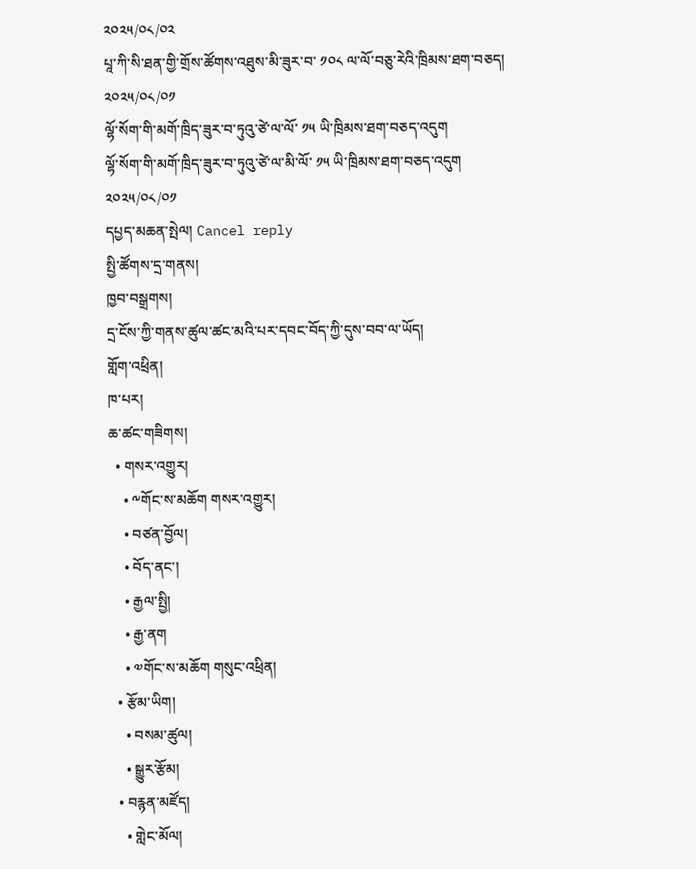༢༠༢༥/༠༨/༠༢
པཱ་ཀི་སི་ཐན་གྱི་གྲོས་ཚོགས་འཐུས་མི་ཟུར་བ་ ༡༠༨ ལ་ལོ་བཅུ་རེའི་ཁྲིམས་ཐག་བཅད།
༢༠༢༥/༠༨/༠༡
ལྷོ་སོག་གི་མགོ་ཁྲིད་ཟུར་བ་ཏུའུ་ཙེ་ལ་ལོ་ ༡༥ ཡི་ཁྲིམས་ཐག་བཅད་འདུག
ལྷོ་སོག་གི་མགོ་ཁྲིད་ཟུར་བ་ཏུའུ་ཙེ་ལ་མི་ལོ་ ༡༥ ཡི་ཁྲིམས་ཐག་བཅད་འདུག
༢༠༢༥/༠༨/༠༡
དཔྱད་མཆན་སྤེལ། Cancel reply
སྤྱི་ཚོགས་དྲ་གནས།
ཁྱབ་བསྒྲགས།
དྲ་ངོས་ཀྱི་གནས་ཚུལ་ཚང་མའི་པར་དབང་བོད་ཀྱི་དུས་བབ་ལ་ཡོད།
གློག་འཕྲིན།
ཁ་པར།
ཆ་ཚང་གཟིགས།
  • གསར་འགྱུར།
    • ༸གོང་ས་མཆོག གསར་འགྱུར།
    • བཙན་བྱོལ།
    • བོད་ནང་།
    • རྒྱལ་སྤྱི།
    • རྒྱ་ནག
    • ༧གོང་ས་མཆོག གསུང་འཕྲིན།
  • རྩོམ་ཡིག།
    • བསམ་ཚུལ།
    • སྒྱུར་རྩོམ།
  • བརྙན་མཛོད།
    • གླེང་མོལ།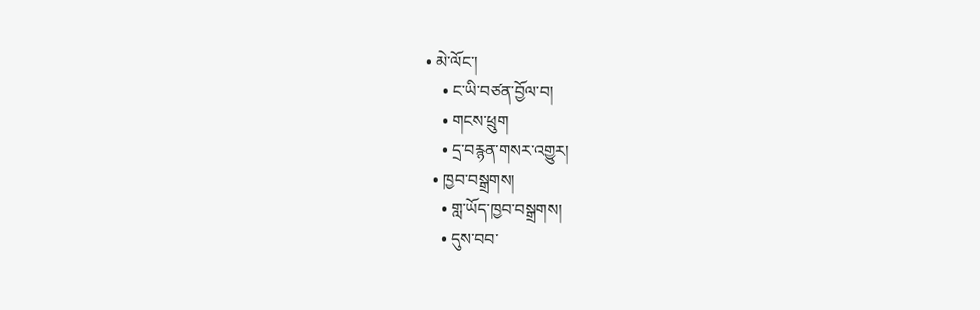• མེ་ལོང་།
    • ང་ཡི་བཙན་བྱོལ་བ།
    • གངས་ཕྲུག
    • དྲ་བརྙན་གསར་འགྱུར།
  • ཁྱབ་བསྒྲགས།
    • གླ་ཡོད་ཁྱབ་བསྒྲགས།
    • དུས་བབ་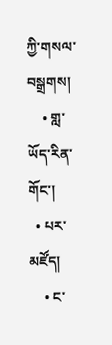ཀྱི་གསལ་བསྒྲགས།
    • གླ་ཡོད་རིན་གོང་།
  • པར་མཛོད།
    • ང་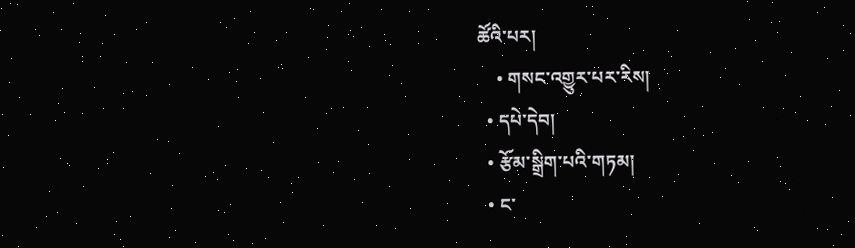ཚོའི་པར།
    • གསང་འགྱུར་པར་རིས།
  • དཔེ་དེབ།
  • རྩོམ་སྒྲིག་པའི་གཏམ།
  • ང་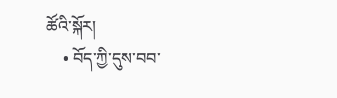ཚོའི་སྐོར།
    • བོད་ཀྱི་དུས་བབ་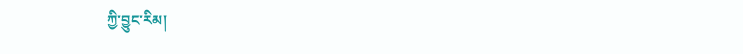ཀྱི་བྱུང་རིམ།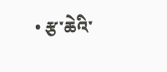• རྩ་ཆེའི་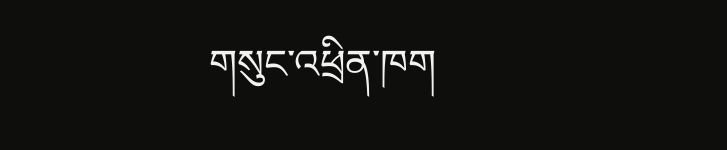གསུང་འཕྲིན་ཁག